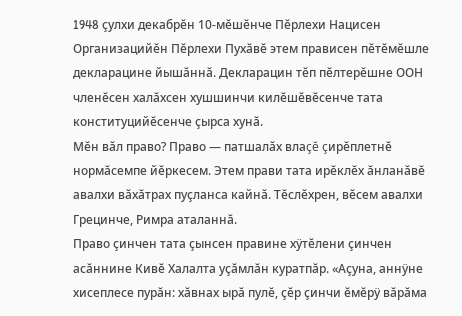1948 çулхи декабрĕн 10-мĕшĕнче Пĕрлехи Нацисен Организацийĕн Пĕрлехи Пухăвĕ этем прависен пĕтĕмĕшле декларацине йышăннă. Декларацин тĕп пĕлтерĕшне ООН членĕсен халăхсен хушшинчи килĕшĕвĕсенче тата конституцийĕсенче çырса хунă.
Мĕн вăл право? Право — патшалăх влаçĕ çирĕплетнĕ нормăсемпе йĕркесем. Этем прави тата ирĕклĕх ăнланăвĕ авалхи вăхăтрах пуçланса кайнă. Тĕслĕхрен, вĕсем авалхи Грецинче, Римра аталаннă.
Право çинчен тата çынсен правине хÿтĕлени çинчен асăннине Кивĕ Халалта уçăмлăн куратпăр. «Аçуна, аннÿне хисеплесе пурăн: хăвнах ырă пулĕ, çĕр çинчи ĕмĕрÿ вăрăма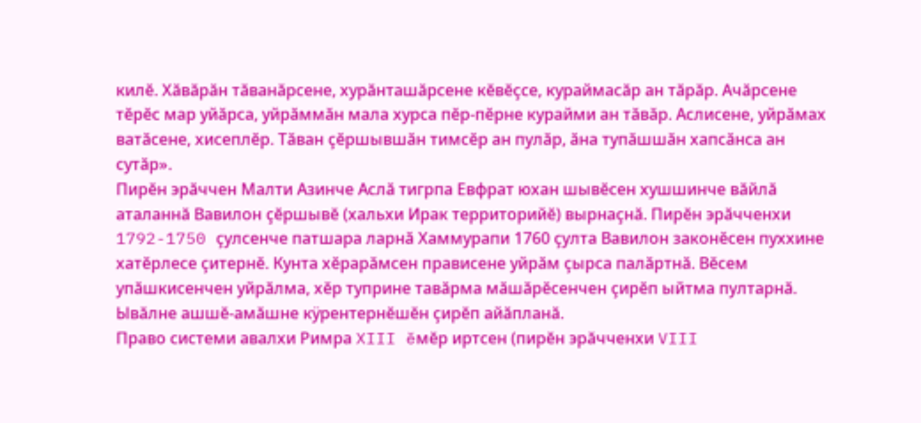килĕ. Хăвăрăн тăванăрсене, хурăнташăрсене кĕвĕçсе, кураймасăр ан тăрăр. Ачăрсене тĕрĕс мар уйăрса, уйрăммăн мала хурса пĕр-пĕрне курайми ан тăвăр. Аслисене, уйрăмах ватăсене, хисеплĕр. Тăван çĕршывшăн тимсĕр ан пулăр, ăна тупăшшăн хапсăнса ан сутăр».
Пирĕн эрăччен Малти Азинче Аслă тигрпа Евфрат юхан шывĕсен хушшинче вăйлă аталаннă Вавилон çĕршывĕ (хальхи Ирак территорийĕ) вырнаçнă. Пирĕн эрăчченхи 1792-1750 çулсенче патшара ларнă Хаммурапи 1760 çулта Вавилон законĕсен пуххине хатĕрлесе çитернĕ. Кунта хĕрарăмсен прависене уйрăм çырса палăртнă. Вĕсем упăшкисенчен уйрăлма, хĕр туприне тавăрма мăшăрĕсенчен çирĕп ыйтма пултарнă. Ывăлне ашшĕ-амăшне кÿрентернĕшĕн çирĕп айăпланă.
Право системи авалхи Римра XIII ĕмĕр иртсен (пирĕн эрăчченхи VIII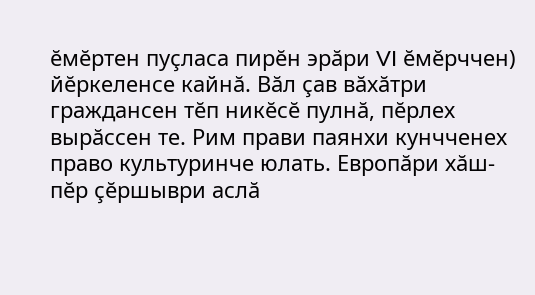ĕмĕртен пуçласа пирĕн эрăри VI ĕмĕрччен) йĕркеленсе кайнă. Вăл çав вăхăтри граждансен тĕп никĕсĕ пулнă, пĕрлех вырăссен те. Рим прави паянхи кунчченех право культуринче юлать. Европăри хăш-пĕр çĕршыври аслă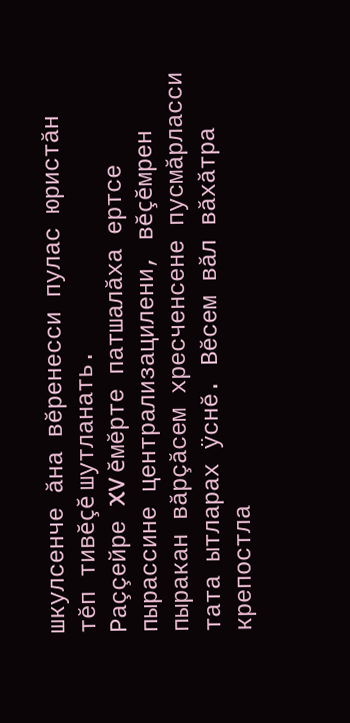шкулсенче ăна вĕренесси пулас юристăн тĕп тивĕçĕ шутланать.
Раççейре XV ĕмĕрте патшалăха ертсе пырассине централизацилени, вĕçĕмрен пыракан вăрçăсем хресченсене пусмăрласси тата ытларах ÿснĕ. Вĕсем вăл вăхăтра крепостла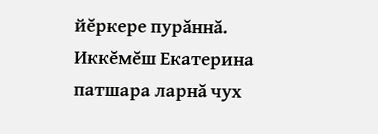йĕркере пурăннă. Иккĕмĕш Екатерина патшара ларнă чух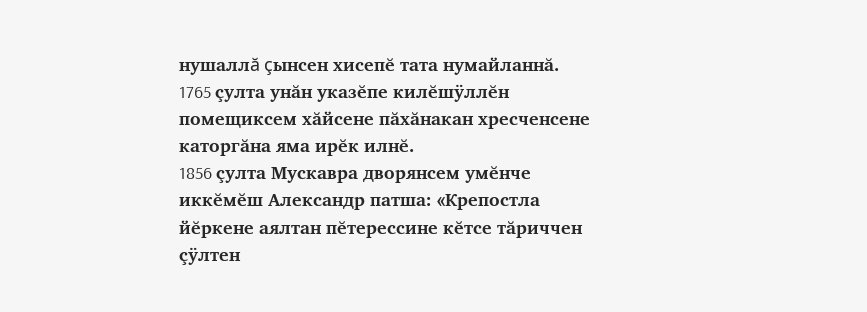нушаллă çынсен хисепĕ тата нумайланнă. 1765 çулта унăн указĕпе килĕшÿллĕн помещиксем хăйсене пăхăнакан хресченсене каторгăна яма ирĕк илнĕ.
1856 çулта Мускавра дворянсем умĕнче иккĕмĕш Александр патша: «Крепостла йĕркене аялтан пĕтерессине кĕтсе тăриччен çÿлтен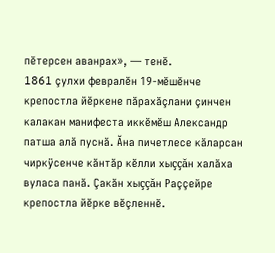пĕтерсен аванрах», — тенĕ.
1861 çулхи февралĕн 19-мĕшĕнче крепостла йĕркене пăрахăçлани çинчен калакан манифеста иккĕмĕш Александр патша алă пуснă. Ăна пичетлесе кăларсан чиркÿсенче кăнтăр кĕлли хыççăн халăха вуласа панă. Çакăн хыççăн Раççейре крепостла йĕрке вĕçленнĕ.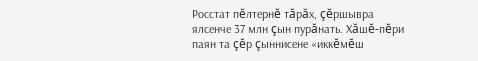Росстат пĕлтернĕ тăрăх, çĕршывра ялсенче 37 млн çын пурăнать. Хăшĕ-пĕри паян та çĕр çыннисене «иккĕмĕш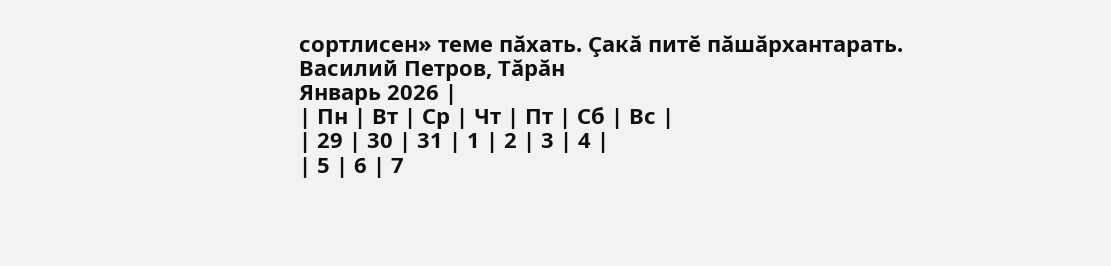сортлисен» теме пăхать. Çакă питĕ пăшăрхантарать.
Василий Петров, Тăрăн
Январь 2026 |
| Пн | Вт | Ср | Чт | Пт | Сб | Вс |
| 29 | 30 | 31 | 1 | 2 | 3 | 4 |
| 5 | 6 | 7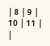| 8 | 9 | 10 | 11 |
|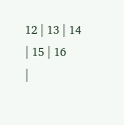12 | 13 | 14 | 15 | 16
|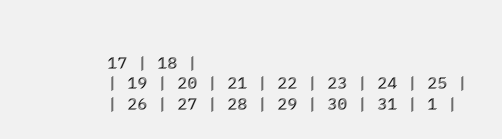17 | 18 |
| 19 | 20 | 21 | 22 | 23 | 24 | 25 |
| 26 | 27 | 28 | 29 | 30 | 31 | 1 |